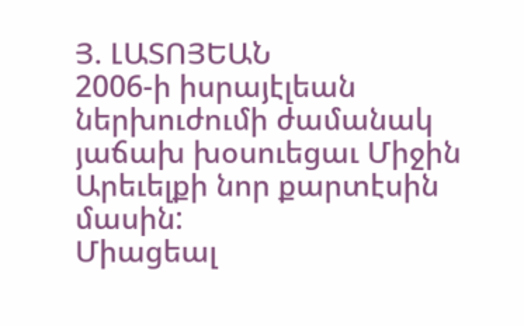Յ. ԼԱՏՈՅԵԱՆ
2006-ի իսրայէլեան ներխուժումի ժամանակ յաճախ խօսուեցաւ Միջին Արեւելքի նոր քարտէսին մասին:
Միացեալ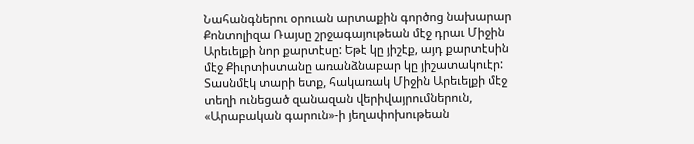Նահանգներու օրուան արտաքին գործոց նախարար Քոնտոլիզա Ռայսը շրջագայութեան մէջ դրաւ Միջին Արեւելքի նոր քարտէսը: Եթէ կը յիշէք, այդ քարտէսին մէջ Քիւրտիստանը առանձնաբար կը յիշատակուէր: Տասնմէկ տարի ետք, հակառակ Միջին Արեւելքի մէջ տեղի ունեցած զանազան վերիվայրումներուն, «Արաբական գարուն»-ի յեղափոխութեան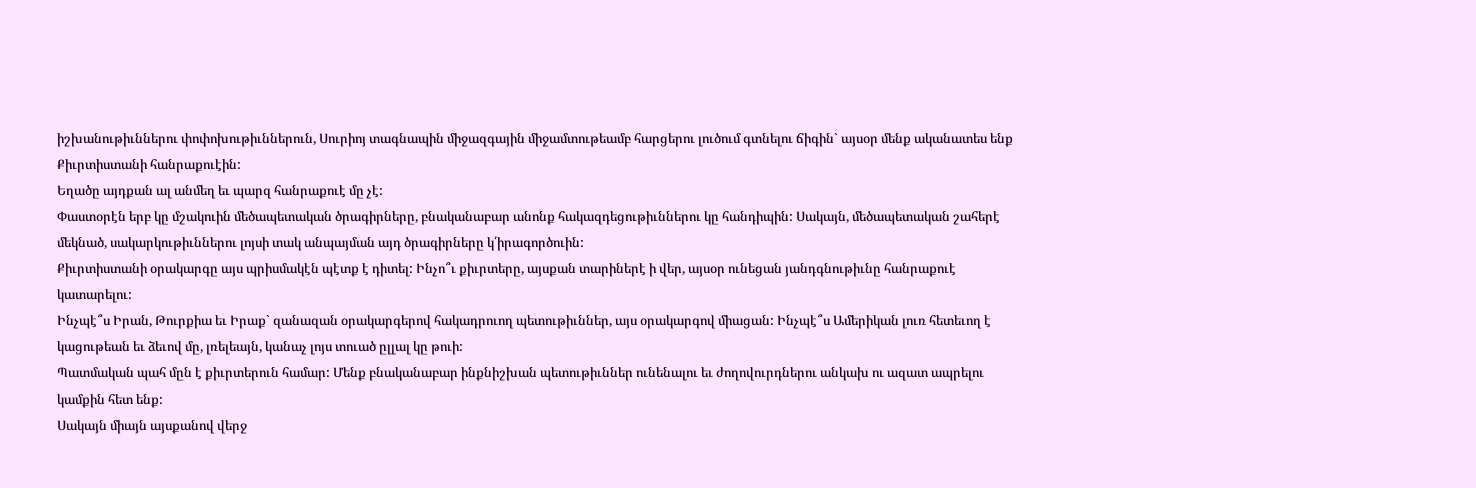իշխանութիւններու փոփոխութիւններուն, Սուրիոյ տագնապին միջազգային միջամտութեամբ հարցերու լուծում գտնելու ճիգին` այսօր մենք ականատես ենք Քիւրտիստանի հանրաքուէին:
Եղածը այդքան ալ անմեղ եւ պարզ հանրաքուէ մը չէ:
Փաստօրէն երբ կը մշակուին մեծապետական ծրագիրները, բնականաբար անոնք հակազդեցութիւններու կը հանդիպին: Սակայն, մեծապետական շահերէ մեկնած, սակարկութիւններու լոյսի տակ անպայման այդ ծրագիրները կ՛իրագործուին:
Քիւրտիստանի օրակարգը այս պրիսմակէն պէտք է դիտել: Ինչո՞ւ քիւրտերը, այսքան տարիներէ ի վեր, այսօր ունեցան յանդգնութիւնը հանրաքուէ կատարելու:
Ինչպէ՞ս Իրան, Թուրքիա եւ Իրաք` զանազան օրակարգերով հակադրուող պետութիւններ, այս օրակարգով միացան: Ինչպէ՞ս Ամերիկան լուռ հետեւող է կացութեան եւ ձեւով մը, լռելեայն, կանաչ լոյս տուած ըլլալ կը թուի:
Պատմական պահ մըն է քիւրտերուն համար: Մենք բնականաբար ինքնիշխան պետութիւններ ունենալու եւ ժողովուրդներու անկախ ու ազատ ապրելու կամքին հետ ենք:
Սակայն միայն այսքանով վերջ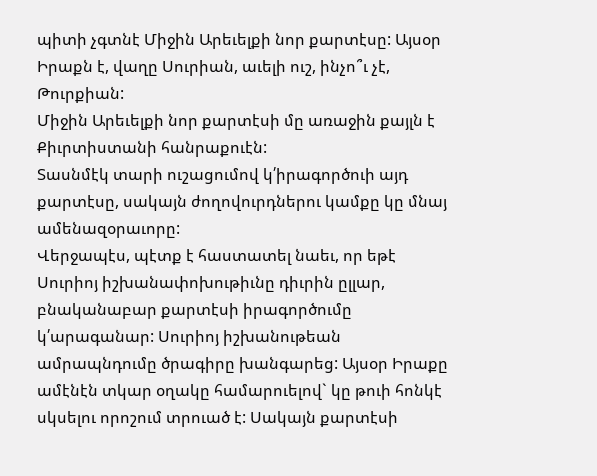պիտի չգտնէ Միջին Արեւելքի նոր քարտէսը: Այսօր Իրաքն է, վաղը Սուրիան, աւելի ուշ, ինչո՞ւ չէ, Թուրքիան:
Միջին Արեւելքի նոր քարտէսի մը առաջին քայլն է Քիւրտիստանի հանրաքուէն:
Տասնմէկ տարի ուշացումով կ՛իրագործուի այդ քարտէսը, սակայն ժողովուրդներու կամքը կը մնայ ամենազօրաւորը:
Վերջապէս, պէտք է հաստատել նաեւ, որ եթէ Սուրիոյ իշխանափոխութիւնը դիւրին ըլլար, բնականաբար քարտէսի իրագործումը կ՛արագանար: Սուրիոյ իշխանութեան ամրապնդումը ծրագիրը խանգարեց: Այսօր Իրաքը ամէնէն տկար օղակը համարուելով` կը թուի հոնկէ սկսելու որոշում տրուած է: Սակայն քարտէսի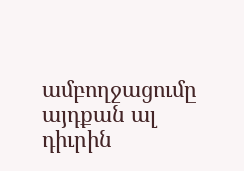ամբողջացումը այդքան ալ դիւրին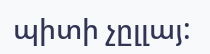պիտի չըլլայ: